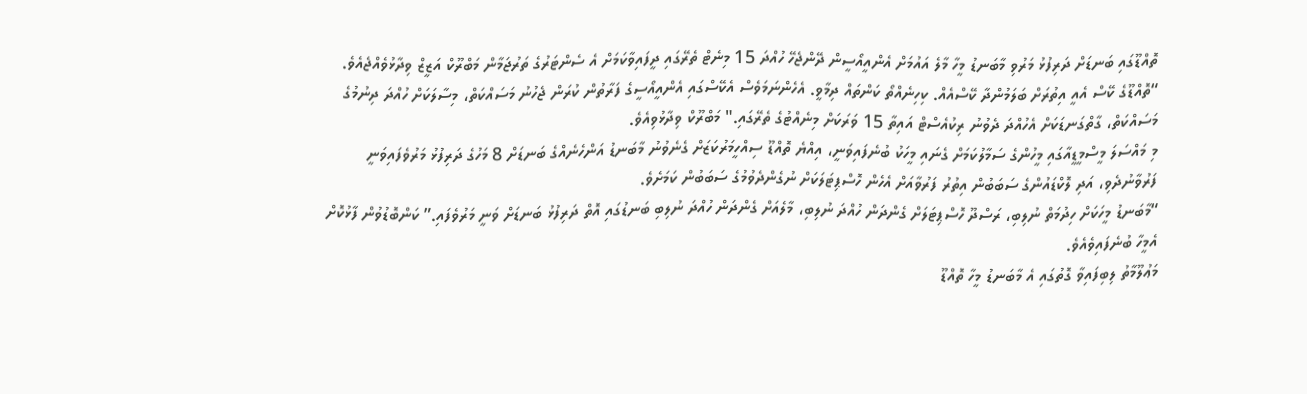ތޮއްޑޫގައި ބަނޑަށް ދަރިފުޅު މަރުވި މާބަނޑު މީހާ މާލެ އައުމަށް އެންއީއޯސީން ދޭންޖެހޭ ހުއްދަ 15 މިނެޓް ތެރޭގައި ދީފައިވާކަމަށް އެ ސެންޓަރުގެ ތަރުޖަމާން މަބްރޫކް އަޒީޒް ވިދާޅުވެއްޖެއެވެ.
“ތޮއްޑޫގެ ކޭސް އެއީ އިތުރަށް ބަލަމުންދާ ކޭސްއެއް. ކިހިނެއްތޯ ކަންތައް ދިމާވީ. އެހެންނަމަވެސް އެކޭސްގައި އެންއީއޯސީގެ ފަރާތުން ކުރަން ޖެހުނު މަސައްކަތް، މިސާލަކަށް ހުއްދަ ދިނުމުގެ މަސައްކަތް، ގާތްގަނޑަކަށް އެހުއްދަ ދެވުނު ރިކުއެސްޓް އައިތާ 15 ވަރަކަށް މިނެއްޓުގެ ތެރޭގައި." މަބްރޫކް ވިދާޅުވިއެވެ.
މި މައްސަލަ މީސްމީޑީއާގައި މީހުންގެ ސަމާލުކަމަށް ގެނައި މީހަކު ބުނެފައިވަނީ، އިއްޔެ ތޮއްޑޫ ސިއްހީމަރުކަޒަށް ގެނެވުނު މާބަނޑު އަންހެނެއްގެ ބަނޑަށް 8 މަހުގެ ދަރިފުޅު މަރުވެފައިވަނީ ފަރުވާނުދެވި، އަދި ލޮކްޑައުންގެ ސަބަބުން އިތުރު ފަރުވާއަށް އެހެން ހޮސްޕިޓަލަކަށް ނުގެންދެވުމުގެ ސަބަބުން ކަމަށެވެ.
“މާބަނޑު މީހަކަށް ހިދުމަތް ނުލިބި، ރަސްދޫ ހޮސްޕިޓަލަށް ގެންދަން ހުއްދަ ނުލިބި، މާލެއަށް ގެންދަން ހުއްދަ ނުލިބި ބަނޑުގައި އޮތް ދަރިފުޅު ބަނޑަށް ވަނީ މަރުވެފައި.” ކަންބޮޑުވުން ފާޅުކޮށް އެމީހާ ބުނެފައިވެއެވެ.
މަޢުލޫމާތު ލިބިފައިވާ ގޮތުގައި އެ މާބަނޑު މީހާ ތޮއްޑޫ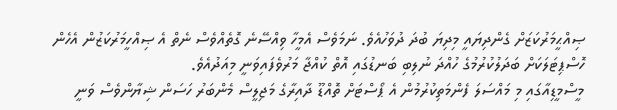ޞިއްޙީމަރުކަޒަށް ގެންދިޔައީ މިދިޔަ ބުދަ ދުވަހުއެވެ. ނަމަވެސް އެމީހާ ވިއްސޭނެ ގޮތެއްވެސް ނެތް އެ ޞިއްހީމަރުކަޒުން އެހެން ހޮސްޕިޓަލަކަށް ބަދަލުކުރުމުގެ ހުއްދަ ނުލިބި ބަނޑުގައި އޮތް ކުއްޖާ މަރުވެފައިވަނީ މިއަދުއެވެ.
މީސްމީޑިއާގައި މި މައްސަލަ ފެންމަތިކުރުމުން އެ ޕޯސްޓަށް ތޮއްޑޫ ދާއިރާގެ މަޖިލީސް މެންބަރު ހަސަން ޝިޔާންވެސް ވަނީ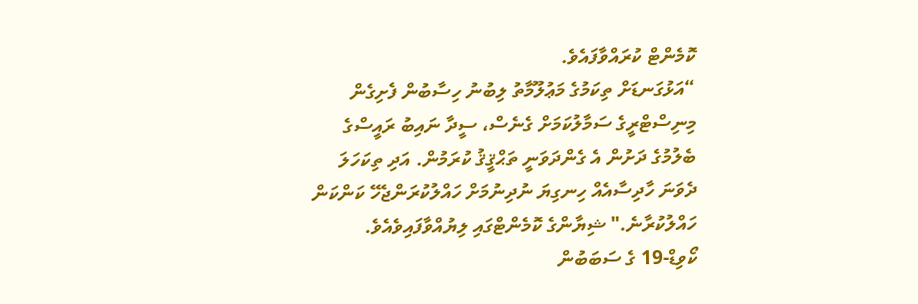ކޮމެންޓް ކުރައްވާފައެވެ.
“އަޅުގަނޑަށް ތިކަމުގެ މަޢުލޫމާތު ލިބުނު ހިސާބުން ފެށިގެން މިނިސްޓްރީގެ ސަމާލުކަމަށް ގެނެސް، ސީދާ ނައިބު ރައީސްގެ ބެލުމުގެ ދަށުން އެ ގެންދަވަނީ ތަޙްޤީޤު ކުރަމުން. އަދި ތިކަހަލަ ދެވަނަ ހާދިސާއެއް ހިނގިޔަ ނުދިނުމަށް ހައްލުކުރަންޖެހޭ ކަންކަން ހައްލުކުރާނެ." ޝިޔާންގެ ކޮމެންޓްގައި ލިޔުއްވާފައިވެއެވެ.
ކޯވިޑް-19 ގެ ސަބަބުން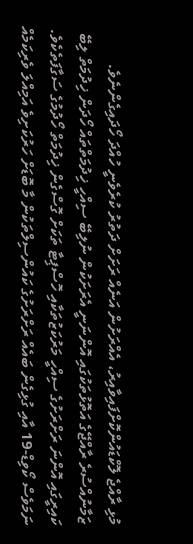މުޅި ރާއްޖެ ލޮކްޑައުންކޮށްފައިވާއިރު، އެއްރަށުން އަނެއް ރަށަށް ދަތުރު ކުރެވެނީ ހުއްދަ ހޯދައިގެންނެވެ.
ޒަމާނުއްސުރެ ރާއްޖޭގެ އަތޮޅުތަކުގައި އޮންނަނީ އެރަށަކުން ނުލިބޭ ސިއްހީ ޚިދުމަތްތައް ހޯދަން ޚިދުމަތް ލިބޭ ކައިރީގައި އޮންނަ ރަށްރަށުގެ ސިއްހީ މަރުކަޒުތަކާއި ހޮސްޕިޓާ ތަކަށް ގޮސްގެން ޚިދުމަތް ހޯދުމުގެ ސަގާފަތެކެވެ. ނަމަވެސް ކޯވިޑް-19 އާއި ގުޅިގެން ބައެއް ރަށްރަށުގެ ކައުންސިލްތަކުން މާ ބޮޑަށް ހަރުކަށިވެ އަމިއްލަ ވެރިކަމެއް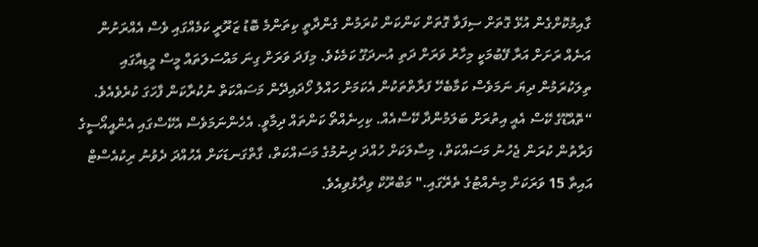ގާއިމުކޮށްގެން އުޅޭ ގޮތަށް ސިފަވާ ގޮތަށް ކަންކަން ކުރަމުން ގެންދާތީ ކިތަންމެ ބޮޑު ޒަރޫރީ ކަމެއްގައި ވެސް އެއްރަށުން އަނެއް ރަށަށް އަރާ ފޭބުމަކީ މިހާރު ވަރަށް ދަތި އުނދަގޫ ކަމެކެވެ. މިފަދަ ވަރަށް ގިނަ މައްސަލަތައް މީސް މީޑިއާގައި ތިލަކުރަމުން ދިޔަ ނަމަވެސް ކަމާބެހޭ ފަރާތްތަކުން އެކަމަށް ހައްލު ހޯދައިދޭން މަސައްކަތް ނުކުރާކަން ފާހަގަ ކުރެވެއެވެ.
“ތޮއްޑޫގެ ކޭސް އެއީ އިތުރަށް ބަލަމުންދާ ކޭސްއެއް. ކިހިނެއްތޯ ކަންތައް ދިމާވީ. އެހެންނަމަވެސް އެކޭސްގައި އެންއީއޯސީގެ ފަރާތުން ކުރަން ޖެހުނު މަސައްކަތް، މިސާލަކަށް ހުއްދަ ދިނުމުގެ މަސައްކަތް، ގާތްގަނޑަކަށް އެހުއްދަ ދެވުނު ރިކުއެސްޓް އައިތާ 15 ވަރަކަށް މިނެއްޓުގެ ތެރޭގައި." މަބްރޫކް ވިދާޅުވިއެވެ.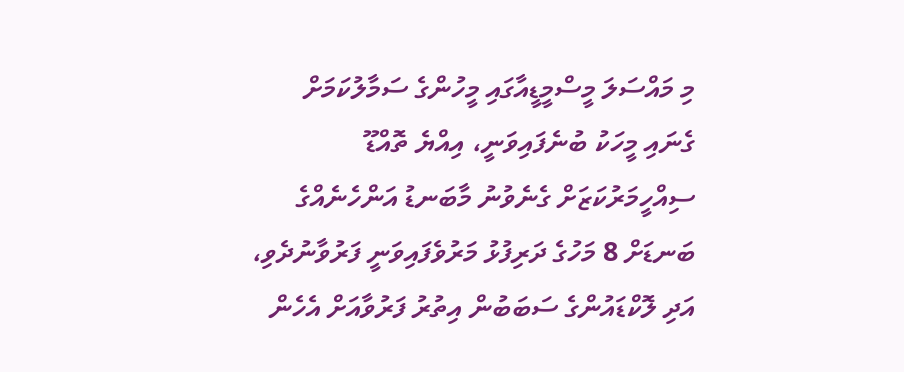މި މައްސަލަ މީސްމީޑީއާގައި މީހުންގެ ސަމާލުކަމަށް ގެނައި މީހަކު ބުނެފައިވަނީ، އިއްޔެ ތޮއްޑޫ ސިއްހީމަރުކަޒަށް ގެނެވުނު މާބަނޑު އަންހެނެއްގެ ބަނޑަށް 8 މަހުގެ ދަރިފުޅު މަރުވެފައިވަނީ ފަރުވާނުދެވި، އަދި ލޮކްޑައުންގެ ސަބަބުން އިތުރު ފަރުވާއަށް އެހެން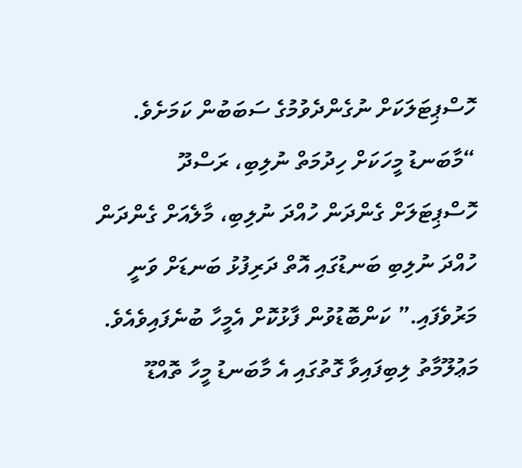ހޮސްޕިޓަލަކަށް ނުގެންދެވުމުގެ ސަބަބުން ކަމަށެވެ.
“މާބަނޑު މީހަކަށް ހިދުމަތް ނުލިބި، ރަސްދޫ ހޮސްޕިޓަލަށް ގެންދަން ހުއްދަ ނުލިބި، މާލެއަށް ގެންދަން ހުއްދަ ނުލިބި ބަނޑުގައި އޮތް ދަރިފުޅު ބަނޑަށް ވަނީ މަރުވެފައި.” ކަންބޮޑުވުން ފާޅުކޮށް އެމީހާ ބުނެފައިވެއެވެ.
މަޢުލޫމާތު ލިބިފައިވާ ގޮތުގައި އެ މާބަނޑު މީހާ ތޮއްޑޫ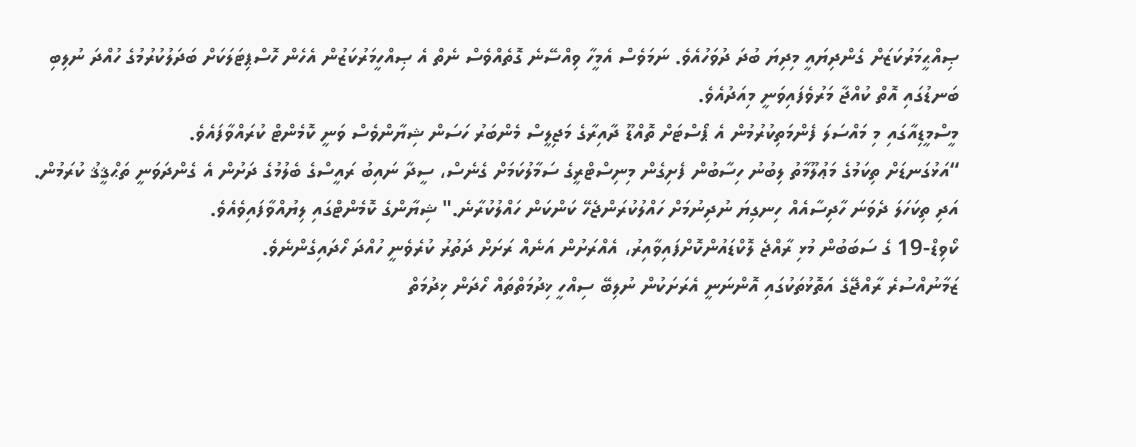ޞިއްޙީމަރުކަޒަށް ގެންދިޔައީ މިދިޔަ ބުދަ ދުވަހުއެވެ. ނަމަވެސް އެމީހާ ވިއްސޭނެ ގޮތެއްވެސް ނެތް އެ ޞިއްހީމަރުކަޒުން އެހެން ހޮސްޕިޓަލަކަށް ބަދަލުކުރުމުގެ ހުއްދަ ނުލިބި ބަނޑުގައި އޮތް ކުއްޖާ މަރުވެފައިވަނީ މިއަދުއެވެ.
މީސްމީޑިއާގައި މި މައްސަލަ ފެންމަތިކުރުމުން އެ ޕޯސްޓަށް ތޮއްޑޫ ދާއިރާގެ މަޖިލީސް މެންބަރު ހަސަން ޝިޔާންވެސް ވަނީ ކޮމެންޓް ކުރައްވާފައެވެ.
“އަޅުގަނޑަށް ތިކަމުގެ މަޢުލޫމާތު ލިބުނު ހިސާބުން ފެށިގެން މިނިސްޓްރީގެ ސަމާލުކަމަށް ގެނެސް، ސީދާ ނައިބު ރައީސްގެ ބެލުމުގެ ދަށުން އެ ގެންދަވަނީ ތަޙްޤީޤު ކުރަމުން. އަދި ތިކަހަލަ ދެވަނަ ހާދިސާއެއް ހިނގިޔަ ނުދިނުމަށް ހައްލުކުރަންޖެހޭ ކަންކަން ހައްލުކުރާނެ." ޝިޔާންގެ ކޮމެންޓްގައި ލިޔުއްވާފައިވެއެވެ.
ކޯވިޑް-19 ގެ ސަބަބުން މުޅި ރާއްޖެ ލޮކްޑައުންކޮށްފައިވާއިރު، އެއްރަށުން އަނެއް ރަށަށް ދަތުރު ކުރެވެނީ ހުއްދަ ހޯދައިގެންނެވެ.
ޒަމާނުއްސުރެ ރާއްޖޭގެ އަތޮޅުތަކުގައި އޮންނަނީ އެރަށަކުން ނުލިބޭ ސިއްހީ ޚިދުމަތްތައް ހޯދަން ޚިދުމަތް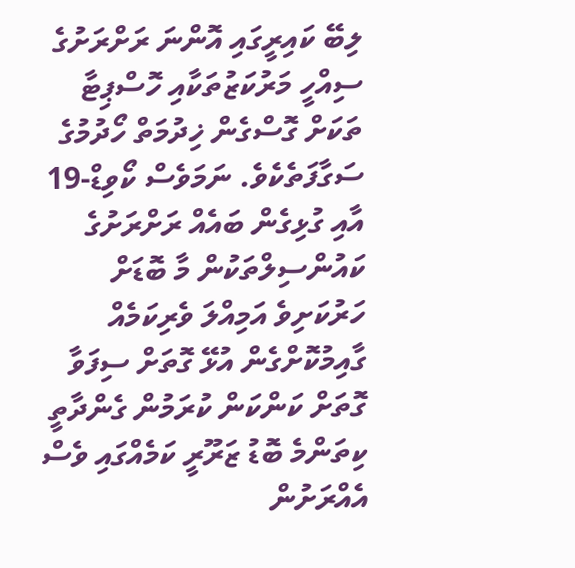ލިބޭ ކައިރީގައި އޮންނަ ރަށްރަށުގެ ސިއްހީ މަރުކަޒުތަކާއި ހޮސްޕިޓާ ތަކަށް ގޮސްގެން ޚިދުމަތް ހޯދުމުގެ ސަގާފަތެކެވެ. ނަމަވެސް ކޯވިޑް-19 އާއި ގުޅިގެން ބައެއް ރަށްރަށުގެ ކައުންސިލްތަކުން މާ ބޮޑަށް ހަރުކަށިވެ އަމިއްލަ ވެރިކަމެއް ގާއިމުކޮށްގެން އުޅޭ ގޮތަށް ސިފަވާ ގޮތަށް ކަންކަން ކުރަމުން ގެންދާތީ ކިތަންމެ ބޮޑު ޒަރޫރީ ކަމެއްގައި ވެސް އެއްރަށުން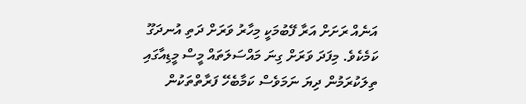އަނެއް ރަށަށް އަރާ ފޭބުމަކީ މިހާރު ވަރަށް ދަތި އުނދަގޫ ކަމެކެވެ. މިފަދަ ވަރަށް ގިނަ މައްސަލަތައް މީސް މީޑިއާގައި ތިލަކުރަމުން ދިޔަ ނަމަވެސް ކަމާބެހޭ ފަރާތްތަކުން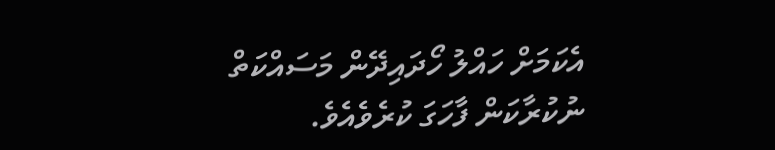އެކަމަށް ހައްލު ހޯދައިދޭން މަސައްކަތް ނުކުރާކަން ފާހަގަ ކުރެވެއެވެ.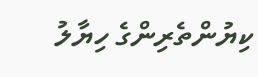ކިޔުންތެރިންގެ ހިޔާލު